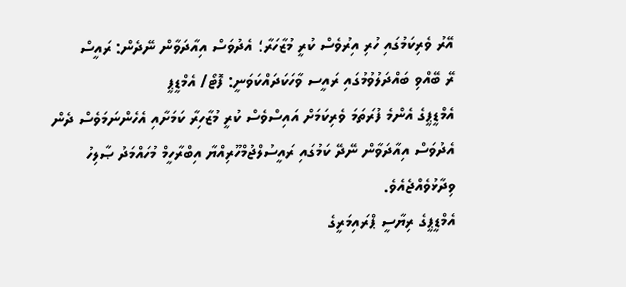އޭރު ވެރިކަމުގައި ހުރި އިރުވެސް ކުރީ މުޒާހަރާ؛ އެދުވަސް އިއާދަވާން ނޭދެން: ރައީސް
ރޭ ބޭއްވި ބައްދަލުވުމުގައި ރައީސ ވާހަކަދައްކަވަނީ: ފޮޓޯ/ އެމްޑީޕީ
އެމްޑީޕީގެ އެންމެ ފުރަތަމަ ވެރިކަމަށް އައިސްވެސް ކުރީ މުޒާހިރާ ކަމަށާއި އެހެންނަމަވެސް ދެން އެދުވަސް އިއާދަވާން ނޭދޭ ކަމުގައި ރައީސުލްޖުމްހޫރިއްޔާ އިބްރާހީމް މުހައްމަދު ޞާލިހު ވިދާޅުވެއްޖެއެވެ.
އެމްޑީޕީގެ ރިޔާސީ ޕްރައިމަރީގެ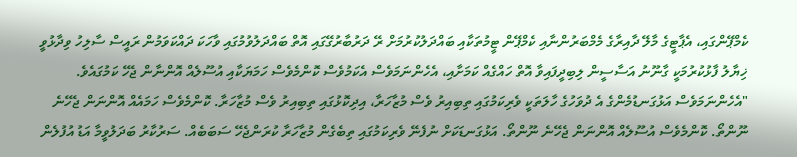ކެމްޕޭންގައި، އެޕާޓީގެ މާލޭ ދާއިރާގެ މެމްބަރުންނާއި ކެމްޕޭން ޓީމުތަކާއި ބައްދަލުކުރުމަށް ރޭ ދަރުބާރުގޭގައި އޮތް ބައްދަލުވުމުގައި ވާހަކަ ދައްކަވަމުން ރައީސް ސާލިހު ވިދާޅުވީ ޚިޔާލު ފާޅުކުރުމަކީ ގާނޫނު އަސާސީން ލިބިދީފައިވާ އޮތް ހައްގެއް ކަމަށާއި، އެހެންނަމަވެސް އެކަމުވެސް ކޮންމެވެސް ހަމަޔަކާއި އުސޫލެއް އޮންނާން ޖެހޭ ކަމުގައެވެ.
"އެހެންނަމަވެސް އަޅުގަނޑުމެންގެ އެ ދުވަހުގެ ހާލަތަކީ ވެރިކަމުގައި ތިބިއިރު ވެސް މުޒާހަރާ، އިދިކޮޅުގައި ތިބިއިރު ވެސް މުޒާހަރާ. ކޮންމެވެސް ހަމައެއް އޮންނަން ޖެހޭނެ ނޫންތޯ. ކޮންމެވެސް އުސޫލެއް އޮންނަން ޖެހޭނެ ނޫންތޯ. އަޅުގަނޑަކަށް ނުފެނޭ ވެރިކަމުގައި ތިބެގެން މުޒާހަރާ ކުރަންޖެހޭ ސަބަބެއް. ސަރުކާރު ބަދަލުވީމާ އަޑު އުފުލެން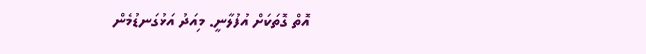އޮތް ގޮތަކަށް އުފުލާނީ. މިއަދު އަޅުގަނޑުމެން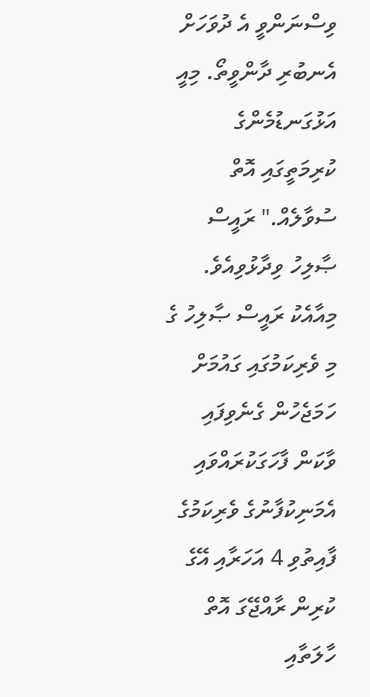ވިސްނަންވީ އެ ދުވަހަށް އެނބުރި ދާންވީތޯ. މިއީ އަޅުގަނޑުމެންގެ ކުރިމަތީގައި އޮތް ސުވާލެއް." ރައީސް ޞާލިހު ވިދާޅުވިއެވެ.
މިއާއެކު ރައީސް ޞާލިހު ގެ މި ވެރިކަމުގައި ގައުމަށް ހަމަޖެހުން ގެނެވިފައި ވާކަން ފާހަގަކުރައްވައި އެމަނިކުފާނުގެ ވެރިކަމުގެ ފާއިތުވި 4 އަހަރާއި އޭގެ ކުރިން ރާއްޖޭގަ އޮތް ހާލަތާއި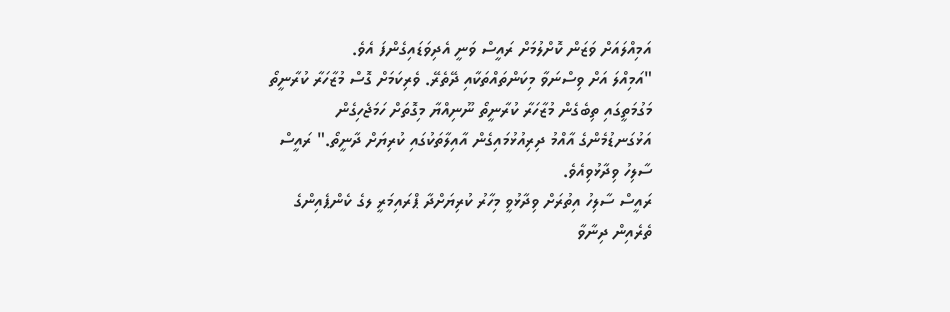އަމިއްލައަށް ވަޒަން ކޮށްލުމަށް ރައީސް ވަނީ އެދިވަޑައިގެންފަ އެވެ.
"އަމިއްލަ އަށް ވިސްނަވާ މިކަންތައްތަކާއި ދޭތެރޭ. ވެރިކަމަށް ގޮސް މުޒާހަރާ ކުރާނީތޯ މަގުމަތީގައި ތިބެގެން މުޒާހަރާ ކުރާނީތޯ ނޫނިއްޔާ މިގޮތަށް ހަމަޖެހިގެން އަޅުގަނޑުމެންގެ އާއްމު ދިރިއުޅުމައިގެން އާއިލާތަކުގައި ކުރިޔަށް ދާނީތޯ." ރައީސް ސާލިހު ވިދާޅުވިއެވެ.
ރައީސް ސާލިހު އިތުރަށް ވިދާޅުވީ މިހާރު ކުރިޔަށްދާ ޕްރައިމަރީ ލގެ ކެންޕެއިންގެ ތެރެއިން ދިނާވާ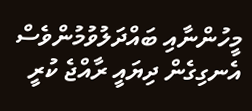މީހުންނާއި ބައްދަލުވުމުންވެސް އެނގިގެން ދިޔައީ ރާއްޖެ ކުރީ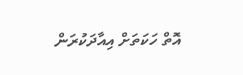އޮތް ހަކަތަށް އިއާދަކުރަން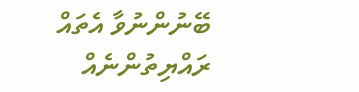ބޭނުންނުވާ އެތައް ރައްޔިތުންނެއް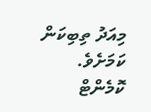މިއަދު ތިބިކަން ކަމަށެވެ.
ކޮމެންޓް